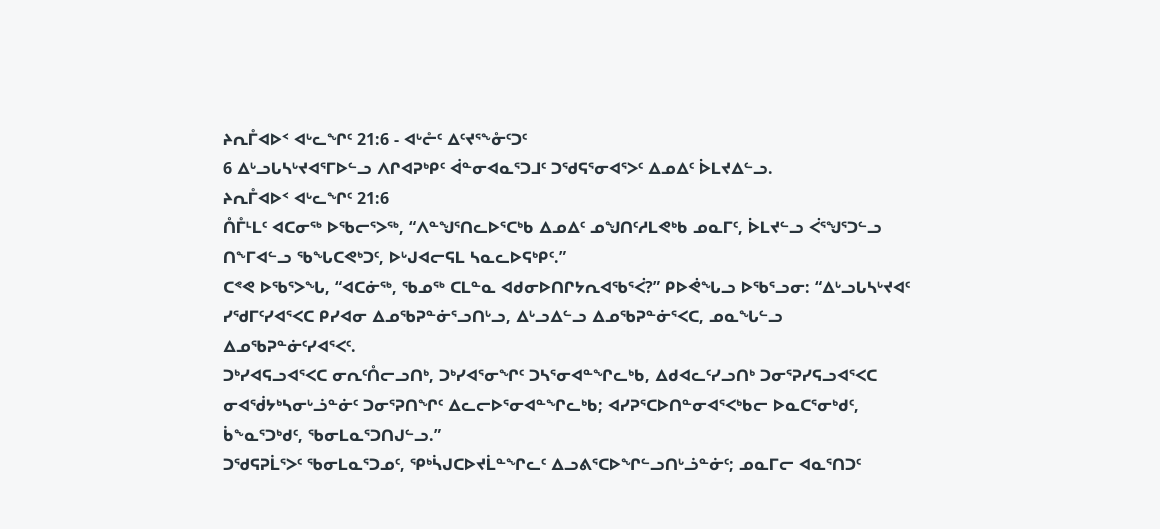ᔨᕆᒤᐊᐅᑉ ᐊᒡᓚᖏᑦ 21:6 - ᐊᒡᓔᑦ ᐃᑦᔪᕐᖕᓁᑦᑐᑦ
6 ᐃᒡᓗᒐᓴᒡᔪᐊᕐᒥᐅᓪᓗ ᐱᒋᐊᕈᒃᑭᑦ ᐋᓐᓂᐊᓇᕐᑐᒧᑦ ᑐᖁᕋᕐᓂᐊᕐᐳᑦ ᐃᓄᐃᑦ ᐆᒪᔪᐃᓪᓗ.
ᔨᕆᒤᐊᐅᑉ ᐊᒡᓚᖏᑦ 21:6
ᑍᒤᒻᒪᑦ ᐊᑕᓂᖅ ᐅᖃᓕᕐᐳᖅ, “ᐱᓐᖑᕐᑎᓚᐅᕐᑕᒃᑲ ᐃᓄᐃᑦ ᓄᖑᑎᑦᓱᒪᕙᒃᑲ ᓄᓇᒥᑦ, ᐆᒪᔪᓪᓗ ᐹᕐᖑᕐᑐᓪᓗ ᑎᖕᒥᐊᓪᓗ ᖃᖓᑕᕙᒃᑐᑦ, ᐅᒡᒍᐊᓕᕋᒪ ᓴᓇᓚᐅᕋᒃᑭᑦ.”
ᑕᕝᕙ ᐅᖃᕐᐳᖓ, “ᐊᑕᓃᖅ, ᖃᓄᖅ ᑕᒪᓐᓇ ᐊᑯᓂᐅᑎᒋᔭᕆᐊᖃᕐᐹ?” ᑭᐅᕚᖓᓗ ᐅᖃᕐᓗᓂ: “ᐃᒡᓗᒐᓴᒡᔪᐊᑦ ᓯᖁᒥᑦᓯᐊᕐᐸᑕ ᑭᓯᐊᓂ ᐃᓄᖃᕈᓐᓃᕐᓗᑎᒡᓗ, ᐃᒡᓗᐃᓪᓗ ᐃᓄᖃᕈᓐᓃᕐᐸᑕ, ᓄᓇᖓᓪᓗ ᐃᓄᖃᕈᓐᓃᑦᓯᐊᕐᐸᑦ.
ᑐᒃᓯᐊᕋᓗᐊᕐᐸᑕ ᓂᕆᑦᑍᓕᓗᑎᒃ, ᑐᒃᓯᐊᕐᓂᖏᑦ ᑐᓴᕐᓂᐊᓐᖏᓚᒃᑲ, ᐃᑯᐊᓚᑦᓯᓗᑎᒃ ᑐᓂᕐᕈᓯᕋᓗᐊᕐᐸᑕ ᓂᐊᖂᔭᒃᓴᓂᒡᓘᓐᓃᑦ ᑐᓂᕐᕈᑎᖏᑦ ᐃᓚᓕᐅᕐᓂᐊᓐᖏᓚᒃᑲ; ᐊᓯᕈᕐᑕᐅᑎᓐᓂᐊᕐᐸᒃᑲᓕ ᐅᓇᑕᕐᓂᒃᑯᑦ, ᑳᖕᓇᕐᑐᒃᑯᑦ, ᖃᓂᒪᓇᕐᑐᑎᒍᓪᓗ.”
ᑐᖁᕋᕈᒫᕐᐳᑦ ᖃᓂᒪᓇᕐᑐᓄᑦ, ᕿᒃᓵᒍᑕᐅᔪᒫᓐᖏᓚᑦ ᐃᓗᕕᕐᑕᐅᖏᓪᓗᑎᒡᓘᓐᓃᑦ; ᓄᓇᒥᓕ ᐊᓇᕐᑎᑐᑦ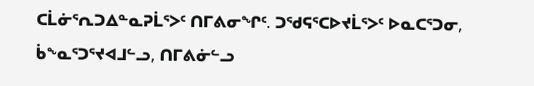ᑕᒫᓃᕐᕆᑐᐃᓐᓇᕈᒫᕐᐳᑦ ᑎᒥᕕᓂᖏᑦ. ᑐᖁᕋᕐᑕᐅᔪᒫᕐᐳᑦ ᐅᓇᑕᕐᑐᓂ, ᑳᖕᓇᕐᑐᕐᔪᐊᒧᓪᓗ, ᑎᒥᕕᓃᓪᓗ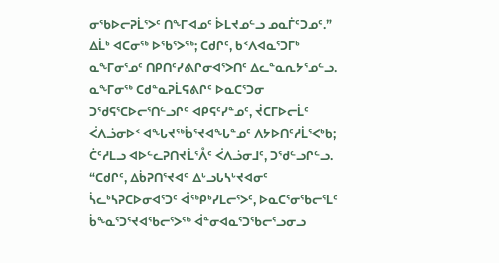ᓂᖃᐅᓕᕈᒫᕐᐳᑦ ᑎᖕᒥᐊᓄᑦ ᐆᒪᔪᓄᓪᓗ ᓄᓇᒦᑦᑐᓄᑦ.”
ᐃᒫᒃ ᐊᑕᓂᖅ ᐅᖃᕐᐳᖅ; ᑕᑯᒋᑦ, ᑲᑉᐱᐊᓇᕐᑐᒥᒃ ᓇᖕᒥᓂᕐᓄᑦ ᑎᑭᑎᑦᓯᕕᒋᓂᐊᕐᐳᑎᑦ ᐃᓚᓐᓇᕆᔭᕐᓄᓪᓗ. ᓇᖕᒥᓂᖅ ᑕᑯᓐᓇᕈᒫᕋᕕᒋᑦ ᐅᓇᑕᕐᑐᓂ ᑐᖁᕋᕐᑕᐅᓕᕐᑎᓪᓗᒋᑦ ᐊᑭᕋᑦᓯᓐᓄᑦ, ᔫᑕᒥᐅᓕᒫᑦ ᐹᐱᓘᓂᐅᑉ ᐊᖓᔪᖅᑳᕐᔪᐊᖓᓐᓄᑦ ᐱᔭᐅᑎᑦᓱᒫᕐᐸᒃᑲ; ᑖᑦᓱᒪᓗ ᐊᐅᓪᓚᕈᑎᔪᒫᕐᐰᑦ ᐹᐱᓘᓂᒧᑦ, ᑐᖁᓪᓗᒋᓪᓗ.
“ᑕᑯᒋᑦ, ᐃᑳᕈᑎᕐᔪᐊᑦ ᐃᒡᓗᒐᓴᒡᔪᐊᓂᑦ ᓵᓚᒃᓴᕈᑕᐅᓂᐊᕐᑐᑦ ᐋᖅᑭᒃᓯᒪᓕᕐᐳᑦ, ᐅᓇᑕᕐᓂᖃᓕᕐᒪᑦ ᑳᖕᓇᕐᑐᕐᔪᐊᖃᓕᕐᐳᖅ ᐋᓐᓂᐊᓇᕐᑐᖃᓕᕐᓗᓂᓗ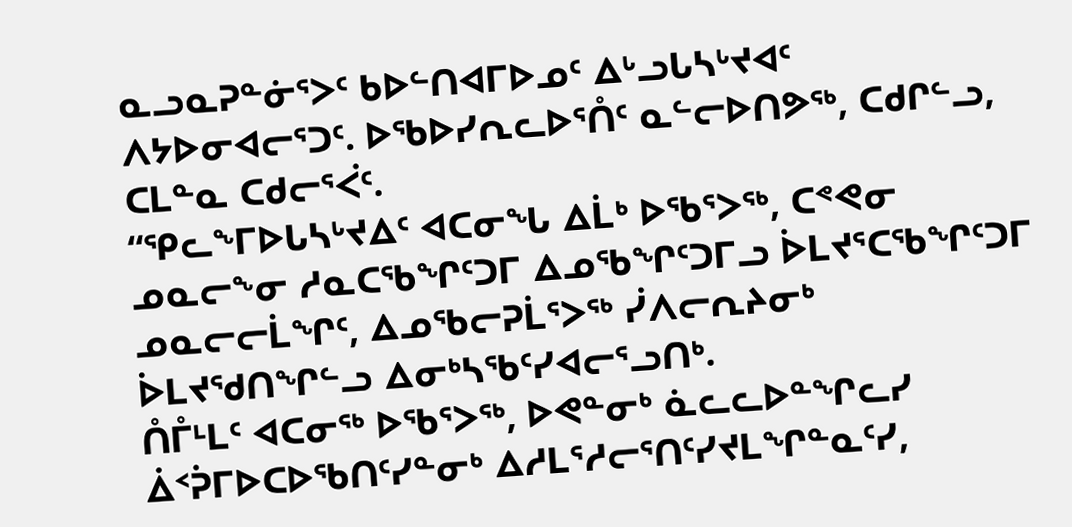ᓇᓗᓇᕈᓐᓃᕐᐳᑦ ᑲᐅᓪᑎᐊᒥᐅᓄᑦ ᐃᒡᓗᒐᓴᒡᔪᐊᑦ ᐱᔭᐅᓂᐊᓕᕐᑐᑦ. ᐅᖃᐅᓯᕆᓚᐅᕐᑍᑦ ᓇᓪᓕᐅᑎᕗᖅ, ᑕᑯᒋᓪᓗ, ᑕᒪᓐᓇ ᑕᑯᓕᕐᐹᑦ.
“ᕿᓚᖕᒥᐅᒐᓴᒡᔪᐃᑦ ᐊᑕᓂᖓ ᐃᒫᒃ ᐅᖃᕐᐳᖅ, ᑕᕝᕙᓂ ᓄᓇᓕᖕᓂ ᓱᓇᑕᖃᖏᑦᑐᒥ ᐃᓄᖃᖏᑦᑐᒥᓗ ᐆᒪᔪᕐᑕᖃᖏᑦᑐᒥ ᓄᓇᓕᓕᒫᖏᑦ, ᐃᓄᖃᓕᕈᒫᕐᐳᖅ ᓰᐱᓕᕆᔨᓂᒃ ᐆᒪᔪᖁᑎᖏᓪᓗ ᐃᓂᒃᓴᖃᑦᓯᐊᓕᕐᓗᑎᒃ.
ᑍᒤᒻᒪᑦ ᐊᑕᓂᖅ ᐅᖃᕐᐳᖅ, ᐅᕙᓐᓂᒃ ᓈᓚᓚᐅᓐᖏᓚᓯ ᐄᑉᕉᒥᐅᑕᐅᖃᑎᑦᓯᓐᓂᒃ ᐃᓱᒪᕐᓱᓕᕐᑎᑦᓯᔪᒪᖏᓐᓇᑦᓯ,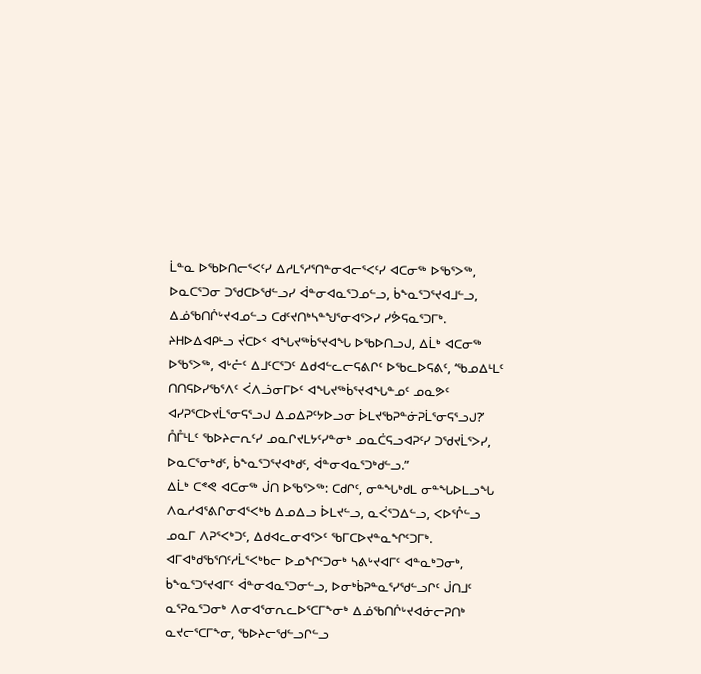ᒫᓐᓇ ᐅᖃᐅᑎᓕᕐᐸᑦᓯ ᐃᓱᒪᕐᓱᕐᑎᓐᓂᐊᓕᕐᐸᑦᓯ ᐊᑕᓂᖅ ᐅᖃᕐᐳᖅ, ᐅᓇᑕᕐᑐᓂ ᑐᖁᑕᐅᖁᓪᓗᓯ ᐋᓐᓂᐊᓇᕐᑐᓄᓪᓗ, ᑳᖕᓇᕐᑐᕐᔪᐊᒧᓪᓗ, ᐃᓅᖃᑎᒌᒡᔪᐊᓄᓪᓗ ᑕᑯᑦᔪᑎᒃᓴᓐᖑᕐᓂᐊᕐᐳᓯ ᓯᕘᕋᓇᕐᑐᒥᒃ.
ᔨᕼᐅᐃᐊᑭᒻᓗ ᔫᑕᐅᑉ ᐊᖓᔪᖅᑳᕐᔪᐊᖓ ᐅᖃᐅᑎᓗᒍ, ᐃᒫᒃ ᐊᑕᓂᖅ ᐅᖃᕐᐳᖅ, ᐊᒡᓔᑦ ᐃᒧᑦᑕᕐᑐᑦ ᐃᑯᐊᓪᓚᓕᕋᕕᒋᑦ ᐅᖃᓚᐅᕋᕕᑦ, ‘ᖃᓄᐃᒻᒪᑦ ᑎᑎᕋᐅᓯᖃᕐᐱᑦ ᐹᐱᓘᓂᒥᐅᑦ ᐊᖓᔪᖅᑳᕐᔪᐊᖓᓐᓄᑦ ᓄᓇᕗᑦ ᐊᓯᕈᕐᑕᐅᔪᒫᕐᓂᕋᕐᓗᒍ ᐃᓄᐃᕈᑦᔭᐅᓗᓂ ᐆᒪᔪᖃᕈᓐᓃᕈᒫᕐᓂᕋᕐᓗᒍ?’
ᑍᒤᒻᒪᑦ ᖃᐅᔨᓕᕆᑦᓯ ᓄᓇᒋᔪᒪᔭᑦᓯᓐᓂᒃ ᓄᓇᑖᕋᓗᐊᕈᑦᓯ ᑐᖁᔪᒫᕐᐳᓯ, ᐅᓇᑕᕐᓂᒃᑯᑦ, ᑳᖕᓇᕐᑐᕐᔪᐊᒃᑯᑦ, ᐋᓐᓂᐊᓇᕐᑐᒃᑯᓪᓗ.”
ᐃᒫᒃ ᑕᕝᕙ ᐊᑕᓂᖅ ᒎᑎ ᐅᖃᕐᐳᖅ: ᑕᑯᒋᑦ, ᓂᓐᖓᒃᑯᒪ ᓂᓐᖓᐅᒪᓗᖓ ᐱᓇᓱᐊᕐᕕᒋᓂᐊᕐᐸᒃᑲ ᐃᓄᐃᓗ ᐆᒪᔪᓪᓗ, ᓇᐹᕐᑐᐃᓪᓗ, ᐸᐅᕐᒊᓪᓗ ᓄᓇᒥ ᐱᕈᕐᐸᒃᑐᑦ, ᐃᑯᐊᓚᓂᐊᕐᐳᑦ ᖃᒥᑕᐅᔪᓐᓇᖏᑦᑐᒥᒃ.
ᐊᒥᐊᒃᑯᖃᕐᑎᑦᓱᒫᕐᐸᒃᑲᓕ ᐅᓄᖏᑦᑐᓂᒃ ᓴᕕᒡᔪᐊᒥᑦ ᐊᓐᓇᒃᑐᓂᒃ, ᑳᖕᓇᕐᑐᕐᔪᐊᒥᑦ ᐋᓐᓂᐊᓇᕐᑐᓂᓪᓗ, ᐅᓂᒃᑳᕈᓐᓇᕐᓯᖁᓪᓗᒋᑦ ᒎᑎᒧᑦ ᓇᕐᕈᓇᕐᑐᓂᒃ ᐱᓂᐊᕐᓂᕆᓚᐅᕐᑕᒥᖕᓂᒃ ᐃᓅᖃᑎᒌᒡᔪᐊᓃᓕᕈᑎᒃ ᓇᔪᓕᕐᑕᒥᖕᓂ, ᖃᐅᔨᓕᖁᓪᓗᒋᓪᓗ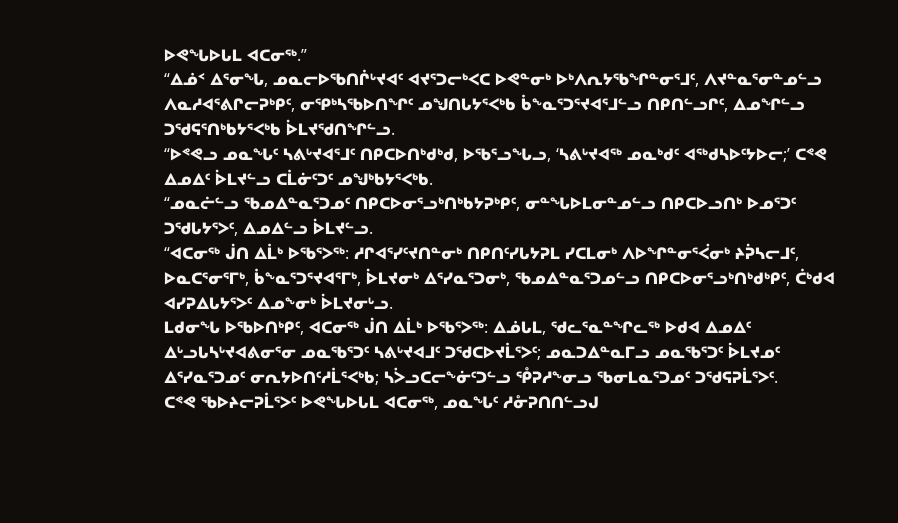ᐅᕙᖓᐅᒐᒪ ᐊᑕᓂᖅ.”
“ᐃᓅᑉ ᐃᕐᓂᖓ, ᓄᓇᓕᐅᖃᑎᒌᒡᔪᐊᑦ ᐊᔪᕐᑐᓕᒃᐸᑕ ᐅᕙᓐᓂᒃ ᐅᒃᐱᕆᔭᖃᖏᓐᓂᕐᒧᑦ, ᐱᔪᓐᓇᕐᓂᓐᓄᓪᓗ ᐱᓇᓱᐊᕐᕕᒋᓕᕈᒃᑭᑦ, ᓂᕿᒃᓴᖃᐅᑎᖏᑦ ᓄᖑᑎᒐᔭᕐᐸᒃᑲ ᑳᖕᓇᕐᑐᕐᔪᐊᕐᒧᓪᓗ ᑎᑭᑎᓪᓗᒋᑦ, ᐃᓄᖏᓪᓗ ᑐᖁᕋᕐᑎᒃᑲᔭᕐᐸᒃᑲ ᐆᒪᔪᖁᑎᖏᓪᓗ.
“ᐅᕝᕙᓗ ᓄᓇᖓᑦ ᓴᕕᒡᔪᐊᕐᒧᑦ ᑎᑭᑕᐅᑎᒃᑯᒃᑯ, ᐅᖃᕐᓗᖓᓗ, ‘ᓴᕕᒡᔪᐊᖅ ᓄᓇᒃᑯᑦ ᐊᖅᑯᓴᐅᑦᔭᐅᓕ;’ ᑕᕝᕙ ᐃᓄᐃᑦ ᐆᒪᔪᓪᓗ ᑕᒫᓃᑦᑐᑦ ᓄᖑᒃᑲᔭᕐᐸᒃᑲ.
“ᓄᓇᓖᓪᓗ ᖃᓄᐃᓐᓇᕐᑐᓄᑦ ᑎᑭᑕᐅᓂᕐᓗᒃᑎᒃᑲᔭᕈᒃᑭᑦ, ᓂᓐᖓᐅᒪᓂᓐᓄᓪᓗ ᑎᑭᑕᐅᓗᑎᒃ ᐅᓄᕐᑐᑦ ᑐᖁᒐᔭᕐᐳᑦ, ᐃᓄᐃᓪᓗ ᐆᒪᔪᓪᓗ.
“ᐊᑕᓂᖅ ᒎᑎ ᐃᒫᒃ ᐅᖃᕐᐳᖅ: ᓱᒋᐊᕐᓯᑦᔪᑎᓐᓂᒃ ᑎᑭᑎᑦᓯᒐᔭᕈᒪ ᓯᑕᒪᓂᒃ ᐱᐅᖏᓐᓂᕐᐹᓂᒃ ᔨᕉᓴᓕᒧᑦ, ᐅᓇᑕᕐᓂᕐᒥᒃ, ᑳᖕᓇᕐᑐᕐᔪᐊᕐᒥᒃ, ᐆᒪᔪᓂᒃ ᐃᕐᓯᓇᕐᑐᓂᒃ, ᖃᓄᐃᓐᓇᕐᑐᓄᓪᓗ ᑎᑭᑕᐅᓂᕐᓗᒃᑎᒃᑯᒃᑭᑦ, ᑖᒃᑯᐊ ᐊᓯᕈᐃᒐᔭᕐᐳᑦ ᐃᓄᖕᓂᒃ ᐆᒪᔪᓂᒡᓗ.
ᒪᑯᓂᖓ ᐅᖃᐅᑎᒃᑭᑦ, ᐊᑕᓂᖅ ᒎᑎ ᐃᒫᒃ ᐅᖃᕐᐳᖅ: ᐃᓅᒐᒪ, ᖁᓚᕐᓇᓐᖏᓚᖅ ᐅᑯᐊ ᐃᓄᐃᑦ ᐃᒡᓗᒐᓴᒡᔪᐊᕕᓂᕐᓂ ᓄᓇᖃᕐᑐᑦ ᓴᕕᒡᔪᐊᒧᑦ ᑐᖁᑕᐅᔪᒫᕐᐳᑦ; ᓄᓇᑐᐃᓐᓇᒥᓗ ᓄᓇᖃᕐᑐᑦ ᐆᒪᔪᓄᑦ ᐃᕐᓯᓇᕐᑐᓄᑦ ᓂᕆᔭᐅᑎᑦᓱᒫᕐᐸᒃᑲ; ᓴᐴᓗᑕᓕᖕᓃᑦᑐᓪᓗ ᕾᕈᓱᖕᓂᓗ ᖃᓂᒪᓇᕐᑐᓄᑦ ᑐᖁᕋᕈᒫᕐᐳᑦ.
ᑕᕝᕙ ᖃᐅᔨᓕᕈᒫᕐᐳᑦ ᐅᕙᖓᐅᒐᒪ ᐊᑕᓂᖅ, ᓄᓇᖓᑦ ᓱᓁᕈᑎᑎᓪᓗᒍ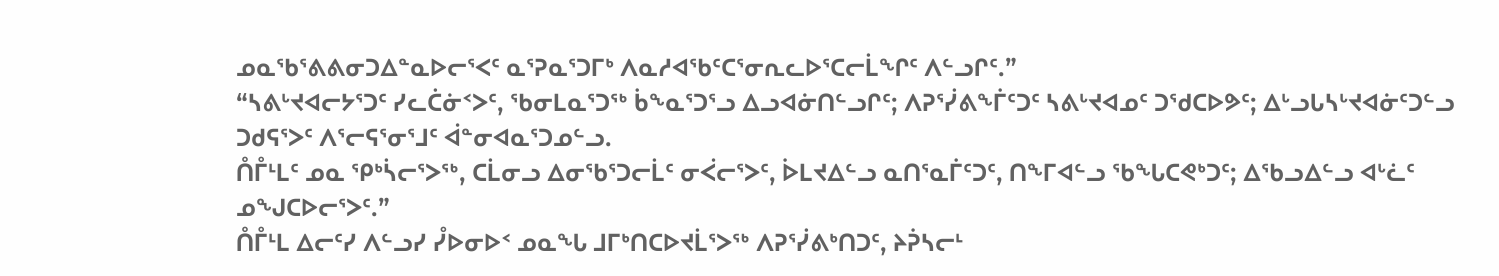ᓄᓇᖃᕐᕕᕕᓂᑐᐃᓐᓇᐅᓕᕐᐸᑦ ᓇᕐᕈᓇᕐᑐᒥᒃ ᐱᓇᓱᐊᖃᑦᑕᕐᓂᕆᓚᐅᕐᑕᓕᒫᖏᑦ ᐱᓪᓗᒋᑦ.”
“ᓴᕕᒡᔪᐊᓕᔭᕐᑐᑦ ᓯᓚᑖᓃᑉᐳᑦ, ᖃᓂᒪᓇᕐᑐᖅ ᑳᖕᓇᕐᑐᕐᓗ ᐃᓗᐊᓃᑎᓪᓗᒋᑦ; ᐱᕈᕐᓰᕕᖕᒦᑦᑐᑦ ᓴᕕᒡᔪᐊᓄᑦ ᑐᖁᑕᐅᕗᑦ; ᐃᒡᓗᒐᓴᒡᔪᐊᓃᑦᑐᓪᓗ ᑐᑯᕋᕐᐳᑦ ᐱᕐᓕᕋᕐᓂᕐᒧᑦ ᐋᓐᓂᐊᓇᕐᑐᓄᓪᓗ.
ᑍᒤᒻᒪᑦ ᓄᓇ ᕿᒃᓵᓕᕐᐳᖅ, ᑕᒫᓂᓗ ᐃᓂᖃᕐᑐᓕᒫᑦ ᓂᐹᓕᕐᐳᑦ, ᐆᒪᔪᐃᓪᓗ ᓇᑎᕐᓇᒦᑦᑐᑦ, ᑎᖕᒥᐊᓪᓗ ᖃᖓᑕᕙᒃᑐᑦ; ᐃᖃᓗᐃᓪᓗ ᐊᒡᓛᑦ ᓄᖑᑕᐅᓕᕐᐳᑦ.”
ᑍᒤᒻᒪ ᐃᓕᑦᓯ ᐱᓪᓗᓯ ᓮᐅᓂᐅᑉ ᓄᓇᖓ ᒧᒥᒃᑎᑕᐅᔪᒫᕐᐳᖅ ᐱᕈᕐᓰᕕᒃᑎᑐᑦ, ᔨᕉᓴᓕᒻ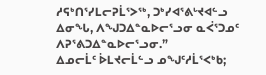ᓱᕋᒃᑎᕐᓯᒪᓕᕈᒫᕐᐳᖅ, ᑐᒃᓯᐊᕐᕕᒡᔪᐊᓪᓗ ᐃᓂᖓ, ᐱᖑᑐᐃᓐᓇᐅᓕᕐᓗᓂ ᓇᐹᕐᑐᓄᑦ ᐱᕈᕐᕕᑐᐃᓐᓇᐅᓕᕐᓗᓂ.”
ᐃᓄᓕᒫᑦ ᐆᒪᔪᓕᒫᓪᓗ ᓄᖑᑦᓱᒫᕐᐸᒃᑲ;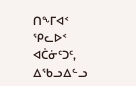ᑎᖕᒥᐊᑉ ᕿᓚᐅᑉ ᐊᑖᓃᑦᑐᑦ, ᐃᖃᓗᐃᓪᓗ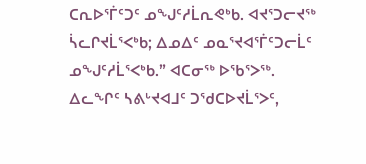ᑕᕆᐅᕐᒦᑦᑐᑦ ᓄᖑᑦᓱᒫᕆᕙᒃᑲ. ᐊᔪᕐᑐᓕᔪᖅ ᓵᓚᒋᔪᒫᕐᐸᒃᑲ; ᐃᓄᐃᑦ ᓄᓇᕐᔪᐊᕐᒦᑦᑐᓕᒫᑦ ᓄᖑᑦᓱᒫᕐᐸᒃᑲ.” ᐊᑕᓂᖅ ᐅᖃᕐᐳᖅ.
ᐃᓚᖏᑦ ᓴᕕᒡᔪᐊᒧᑦ ᑐᖁᑕᐅᔪᒫᕐᐳᑦ,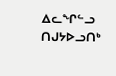ᐃᓚᖏᓪᓗ ᑎᒍᔭᐅᓗᑎᒃ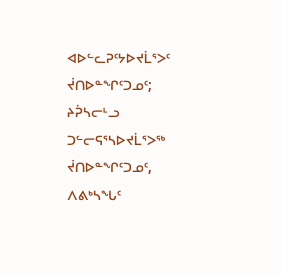ᐊᐅᓪᓚᕈᑦᔭᐅᔪᒫᕐᐳᑦ ᔫᑎᐅᓐᖏᑦᑐᓄᑦ; ᔨᕉᓴᓕᒻᓗ ᑐᓪᓕᕋᕐᓴᐅᔪᒫᕐᐳᖅ ᔫᑎᐅᓐᖏᑦᑐᓄᑦ, ᐱᕕᒃᓴᖓᑦ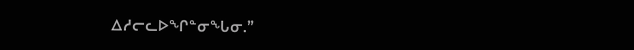ᐃᓱᓕᓚᐅᖏᓐᓂᖓᓂ.”